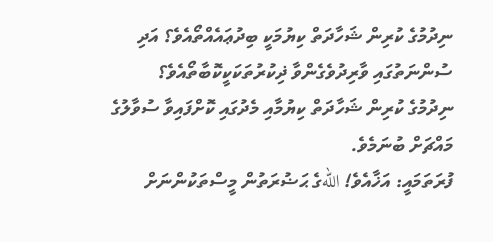ނިދުމުގެ ކުރިން ޝަހާދަތް ކިޔުމަކީ ބިދުޢައެއްތޯއެވެ؟ އަދި ސުންނަތުގައި ވާރިދުވެގެންވާ ޛިކުރުތަކަކީކޮބާތޯއެވެ؟
ނިދުމުގެ ކުރިން ޝަހާދަތް ކިޔުމާއި މެދުގައި ކޮށްފައިވާ ސުވާލުގެ މައްޗަށް ބުނަމެވެ.
ފުރަތަމައީ: އަޚާއެވެ! اللهގެ ޙަޟުރަތުން މީސްތަކުންނަށް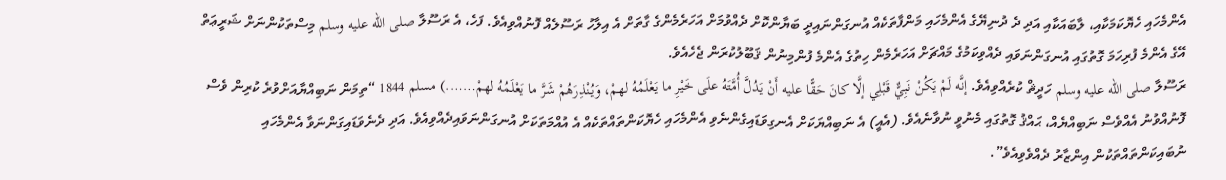އެންމެހައި ހެޔޮކަމަކާއި، ލާބައަކާއި އަދި ދެ ދުނިޔޭގެ އެންމެހައި މަންފާތަކެއް އުނގަންނައިދީ ބަޔާންކޮށް ދެއްވުމަށް އަހަރެމެންގެ ގާތަށް އެ އިލާހު ރަސޫލެއް ފޮނުއްވިއެވެ. ފަހެ، އެ ރަސޫލާ صلى الله عليه وسلم މިސްތަކުންނަށް ޝަރީޢަތް އޭގެ އެންމެ ފުރިހަމަ ގޮތުގައި އުނގަންނަވައި ދެއްވިކަމުގެ މައްޗަށް އަހަރެމެން ހިތުގެ އެންމެ ފުންމިނުން ޤަބޫލުކުރަން ޖެހެއެވެ.
ރަސޫލާ صلى الله عليه وسلم ހަދީޘް ކުރެއްވިއެވެ. إنَّه لَمْ يَكُنْ نَبِيٌّ قَبْلِي إلَّا كانَ حَقًّا عليه أَنْ يَدُلَّ أُمَّتَهُ علَى خَيْرِ ما يَعْلَمُهُ لهمْ، وَيُنْذِرَهُمْ شَرَّ ما يَعْلَمُهُ لهمْ…….) مسلم 1844 “ތިމަން ނަބިއްޔާއަށްވުރެ ކުރިން ވެސް ފޮނުއްވުނު އެއްވެސް ނަބިއްޔެއް، ޙައްޤު ގޮތުގައި މެނުވީ ނުވާނެއެވެ. (އެއީ) އެ ނަބިއްޔަކަށް އެނގިވަޑައިގެންނެވި އެންމެހައި ހެޔޮކަންތައްތަކެއް އެ އުއްމަތަކަށް އުނގަންނަވައިދެއްވިއެވެ. އަދި ދެނެވަޑައިގަންނަވާ އެންމެހައި ނުބައިކަންތައްތަކުން އިންޒާރު ދެއްވެވިއެވެ”.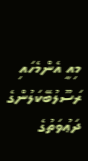މިއީ އެންމެހައި ރަސޫލުބޭކަލުންގެ ދަޢުވަތުގެ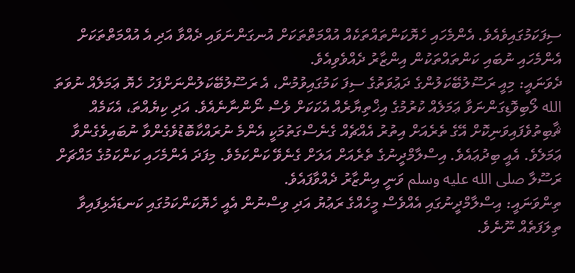ސިފަކަމުގައިވެއެވެ. އެންމެހައި ހެޔޮކަންތައްތަކެއް އުއްމަތްތަކަށް އުނގަންނަވައި ދެއްވާ އަދި އެ އުއްމަތްތަކަށް އެންމެހައި ނުބައި ކަންތައްތަކުން އިންޒާރު ދެއްވެވިއެވެ.
ދެވަނައީ: މިއީ ރަސޫލުބޭކަލުންގެ ދަޢުވަތުގެ ސިފަ ކަމުގައިވުމުން، އެ ރަސޫލުބޭކަލުންނަށްފަހު ހެޔޮ ޢަމަލެއް ނުވަތަ الله ލޯބިވޮޑިގަންނަވާ ޢަމަލެއް ކުރުމުގެ އިޚްތިޔާރެއް އެކަކަށް ވެސް ނޯންނާނެއެވެ. އަދި ކިޔެއްތަ، އެކަމެއް ޘާބިތުވެފައިވަނިކޮށް އޭގެ ތެރެއަށް އިތުރު އެއްޗެއް ގެނެސްގަތުމަކީ އެންމެ ނުރައްކާބޮޑުވެގެންވާ ނުބައިވެގެންވާ ޢަމަލެވެ. އެއީ ބިދުޢައެވެ. އިސްލާމްދީނުގެ ތެރެއަށް އަލަށް ގެނެވޭ ކަންކަމެވެ. މިފަދަ އެންމެހައި ކަންކަމުގެ މައްޗަށް ރަސޫލާ صلى الله عليه وسلم ވަނީ އިންޒާރު ދެއްވާފައެވެ.
ތިންވަނައީ: އިސްލާމްދީނުގައި އެއްވެސް މީހެއްގެ ރަޢުޔު އަދި ވިސްނުން އެއީ ހެޔޮކަންކަމުގައި ކަނޑައެޅިފައިވާ ތިލަފަތެއް ނޫނެވެ.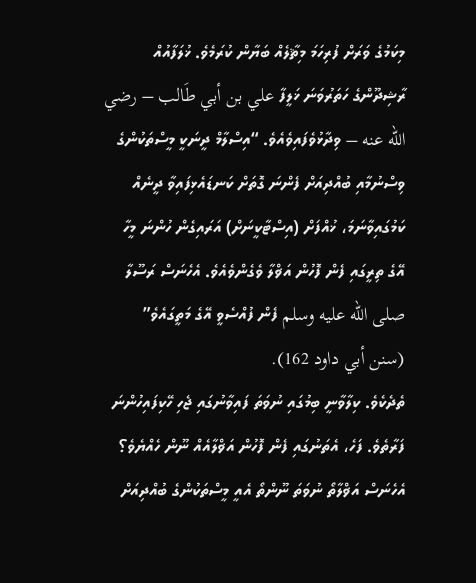މިކަމުގެ ވަރަށް ފުރިހަމަ މިޘާލެއް ބަޔާން ކުރަމެވެ. ޚުލަފާއުއް ރާޝިދޫންގެ ހަތަރުވަނަ ޚަލީފާ علي بن أبي طَالب – رضي الله عنه – ވިދާޅުވެފައިވެއެވެ. “އިސްލާމް ދީނަކީ މީސްތަކުންގެ ވިސްނުމާއި ބުއްދިއަށް ފެންނަ ގޮތަށް ކަނޑައެޅިފައިވާ ދީނެއް ކަމުގައިވާނަމަ، ޚުއްފަށް (އިސްޓާކީނަށް) އަރައިގެން ހުންނަ މީހާ އޭގެ ތިރީގައި ފެން ފޮހުން އަޥްލާ ވެގެންވެއެވެ. އެހެނަސް ރަސޫލާ صلى الله عليه وسلم ފެން ފުއްސެވީ އޭގެ މަތީގައެވެ” (سنن أبي داود 162).
ތެދެކެވެ. ކިލާވާނީ ބިމުގައި ނުވަތަ ފައިވާނުގައި ޖެހި ހޭކިފައިހުންނަ ފަރާތެވެ. ފަހެ، އެތަނުގައި ފެން ފޮހުން އަޥްލާއެއް ނޫން ހެއްޔެވެ؟ އެހެނަސް އަޥްލާތޯ ނުވަތަ ނޫންތޯ އެއީ މީސްތަކުންގެ ބުއްދިއަށް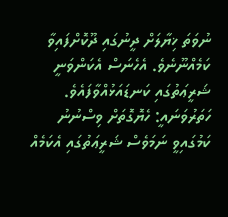ނުވަތަ ޚިޔާލަށް ދީނުގައި ދޫކޮށްފައިވާ ކަމެއްނޫނެވެ. އެހެނަސް އެކަންވަނީ ޝަރީޢަތުގައި ކަނޑައަޅުއްވާފައެވެ.
ހަތަރުވަނައީ: ހެޔޮގޮތަށް ވިސްނުނު ކަމުގައިވީ ނަމަވެސް ޝަރީޢަތުގައި އެކަމެއް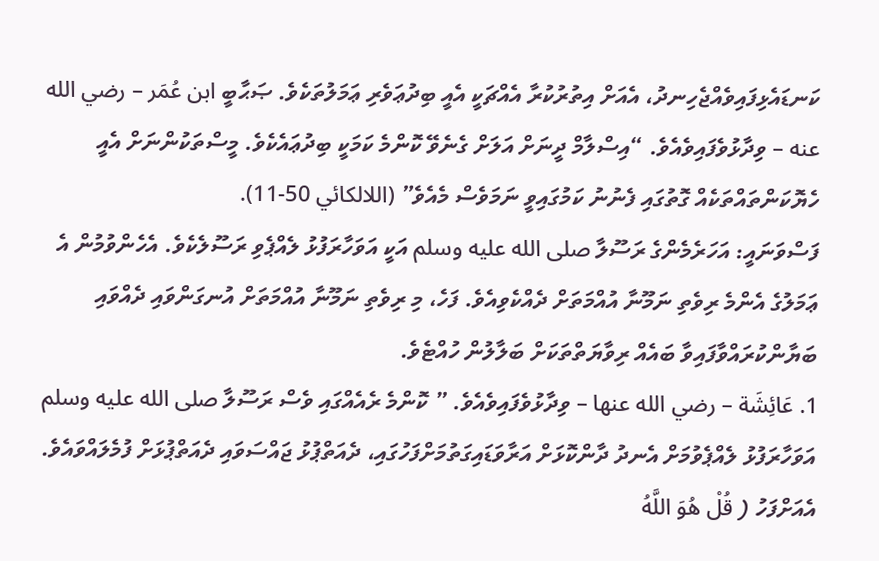ކަނޑައެޅިފައިވެއްޖެހިނދު، އެއަށް އިތުރުކުރާ އެއްޗަކީ އެއީ ބިދުޢަވެރި ޢަމަލުތަކެވެ. ޞަޙާބީ ابن عُمَر – رضي الله عنه – ވިދާޅުވެފައިވެއެވެ. “އިސްލާމް ދީނަށް އަލަށް ގެނެވޭ ކޮންމެ ކަމަކީ ބިދުޢައެކެވެ. މީސްތަކުންނަށް އެއީ ހެޔޮކަންތައްތަކެއް ގޮތުގައި ފެނުނު ކަމުގައިވީ ނަމަވެސް މެއެވެ” (اللالكائي 50-11).
ފަސްވަނައީ: އަހަރެމެންގެ ރަސޫލާ صلى الله عليه وسلم އަކީ އަވަހާރަފުޅު ލެއްޕެވި ރަސޫލެކެވެ. އެހެންވުމުން އެ ޢަމަލުގެ އެންމެ ރިވެތި ނަމޫނާ އުއްމަތަށް ދެއްކެވިއެވެ. ފަހެ، މި ރިވެތި ނަމޫނާ އުއްމަތަށް އުނގަންވައި ދެއްވައި ބަޔާންކުރައްވާފައިވާ ބައެއް ރިވާޔަތްތަކަށް ބަލާލުން ހުއްޓެވެ.
1. عَائِشَة – رضي الله عنها – ވިދާޅުވެފައިވެއެވެ. ” ކޮންމެ ރެއެއްގައި ވެސް ރަސޫލާ صلى الله عليه وسلم އަވަހާރަފުޅު ލެއްޕެވުމަށް އެނދު ދާންކޮޅަށް އަރާވަޑައިގަތުމަށްފަހުގައި، ދެއަތްޕުޅު ޖައްސަވައި ދެއަތްޕުޅަށް ފުމެލައްވައެވެ. އެއަށްފަހު ( قُلْ هُوَ اللَّهُ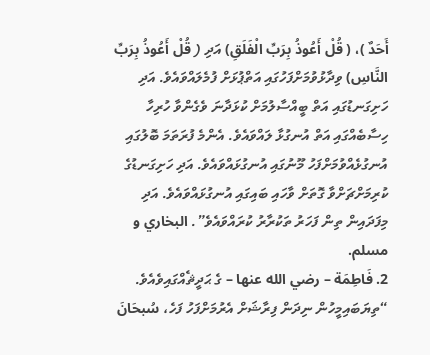أَحَدٌ )، ( قُلْ أَعُوذُ بِرَبِّ الْفَلَقِ) އަދި ( قُلْ أَعُوذُ بِرَبِّ النَّاسِ) ވިދާޅުވުމަށްފަހުގައި އަތްޕުޅަށް ފުމެލައްވައެވެ. އަދި ހަށިގަނޑުގައި އަތް ބީއްސާލުމަށް ކުޅަދާނަ ވެގެންވާ ހުރިހާ ހިސާބެއްގައި އަތް އުނގުޅާ ލައްވައެވެ. އެންމެ ފުރަތަމަ ބޮލުގައި އުނގުޅެއްވުމަށްފަހު މޫނުގައި އުނގުޅައްވައެވެ. އަދި ހަށިގަނޑުގެ ކުރިމަށްޗަށްވާ ގޮތަށް ވާހައި ބައިގައި އުނގުޅައްވައެވެ. އަދި މިފަދައިން ތިން ފަހަރު ތަކުރާރު ކުރައްވައެވެ”. البخاري و مسلم.
2. فَاطِمَة – رضي الله عنها – ގެ ޙަދީޘެއްގައިވެއެވެ. “ތިޔަބައިމީހުން ނިދަން ފިރާޝަށް އެރުމަށްފަހު ފަހެ، سُبحَانَ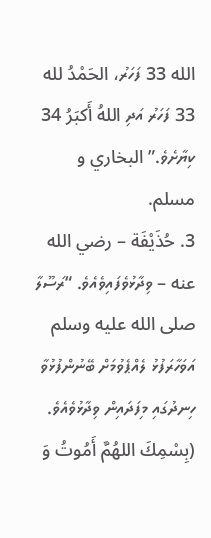الله 33 ފަހަރު، الحَمْدُ لله 33 ފަހަރު އަދި اللهُ أَكبَرُ 34 ކިޔާށެވެ.” البخاري و مسلم.
3. حُذَيْفَة – رضي الله عنه – ވިދާޅުވެފައިވެއެވެ. “ރަސޫލާ صلى الله عليه وسلم އަވަހާރަފުޅު ލެއްޕެވުމަށް ބޭނުންފުޅުވާ ހިނދުގައި މިފަދައިން ވިދާޅުވެއެވެ. (بِسْمِكَ اللهُمَّ أَمُوتُ وَ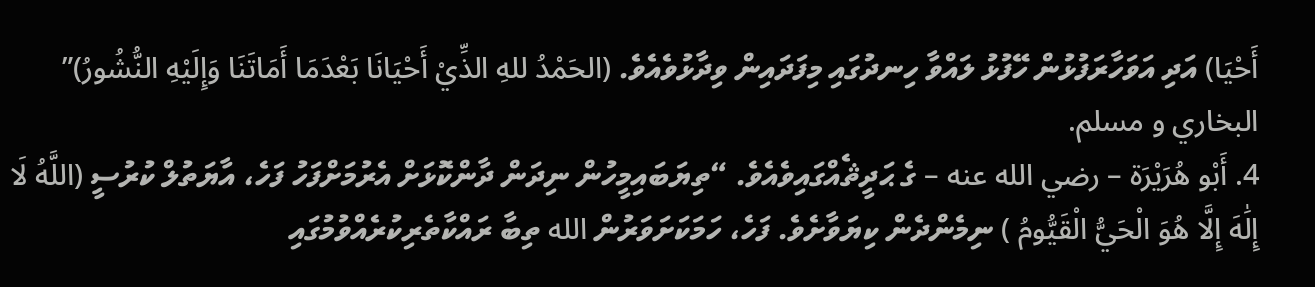أَحْيَا) އަދި އަވަހާރަފުޅުން ހޭފުޅު ލައްވާ ހިނދުގައި މިފަދައިން ވިދާޅުވެއެވެ. (الحَمْدُ للهِ الذِّيْ أَحْيَانَا بَعْدَمَا أَمَاتَنَا وَإِلَيْهِ النُّشُورُ)” البخاري و مسلم.
4. أَبْو هُرَيْرَة – رضي الله عنه – ގެ ޙަދީޘެއްގައިވެއެވެ. “ތިޔަބައިމީހުން ނިދަން ދާންކޮޅަށް އެރުމަށްފަހު ފަހެ، އާޔަތުލް ކުރުސީ (اللَّهُ لَا إِلَٰهَ إِلَّا هُوَ الْحَيُّ الْقَيُّومُ ) ނިމެންދެން ކިޔަވާށެވެ. ފަހެ، ހަމަކަށަވަރުން الله ތިބާ ރައްކާތެރިކުރެއްވުމުގައި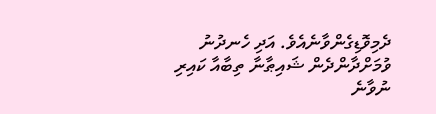ދެމިވޮޑިގެންވާނެއެވެ. އަދި ހެނދުނު ވުމަށްދާންދެން ޝައިޠާނާ ތިބާއާ ކައިރި ނުވާނެ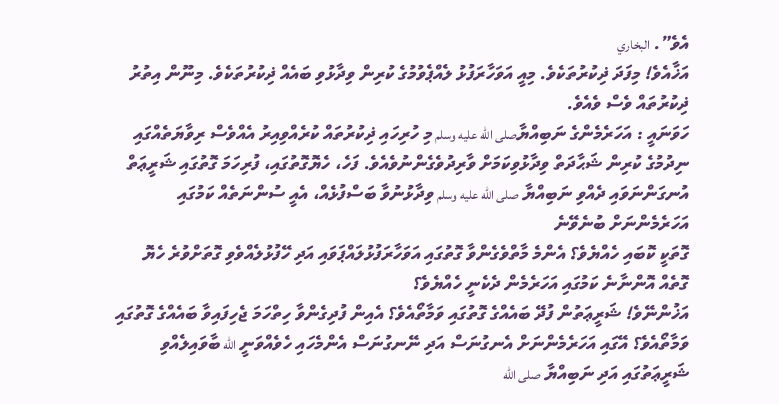އެވެ”. البخاري
އަޚާއެވެ! މިފަދަ ޛިކުރުތަކެވެ. މިއީ އަވަހާރަފުޅު ލެއްޕެވުމުގެ ކުރިން ވިދާޅުވި ބައެއް ޛިކުރުތަކެވެ. މިނޫން އިތުރު ޛިކުރުތައް ވެސް ވެއެވެ.
ހަވަނައީ : އަހަރެމެންގެ ނަބިއްޔާصلى الله عليه وسلم މި ހުރިހައި ޛިކުރުތައް ކުރެއްވިއިރު އެއްވެސް ރިވާޔަތެއްގައި ނިދުމުގެ ކުރިން ޝަޙާދަތް ވިދާޅުވިކަމަށް ވާރިދުވެގެންނުވެއެވެ. ފަހެ، ހެޔޮގޮތުގައި، ފުރިހަމަ ގޮތުގައި ޝަރީޢަތް އުނގަންނަވައި ދެއްވި ނަބިއްޔާ صلى الله عليه وسلم ވިދާޅުނުވާ ބަސްފުޅެއް، އެއީ ސުންނަތެއް ކަމުގައި އަހަރެމެންނަށް ބުނެވޭނެ
ގޮތަކީ ކޮބައި ހެއްޔެވެ؟ އެންމެ މާތްވެގެންވާ ގޮތުގައި އަވަހާރަފުޅުލައްޕަވައި އަދި ހޭފުޅުލެއްވެވި ގޮތަށްވުރެ ހެޔޮ ގޮތެއް އޮންނާނެ ކަމުގައި އަހަރެމެން ދެކެނީ ހެއްޔެވެ؟
އަޚުންނޭވެ! ޝަރީޢަތުން ފުދޭ ބައެއްގެ ގޮތުގައި ވަމާތޯއެވެ؟ އެއިން ފުދިގެންވާ ހިތްހަމަ ޖެހިފައިވާ ބައެއްގެ ގޮތުގައި ވަމާތޯއެވެ؟ އޭގައި އަހަރެމެންނަށް އެނގުނަސް އަދި ނޭނގުނަސް އެންމެހައި ހެވެއްވަނީ الله ބާވައިލެއްވި ޝަރީޢަތުގައި އަދި ނަބިއްޔާ صلى الله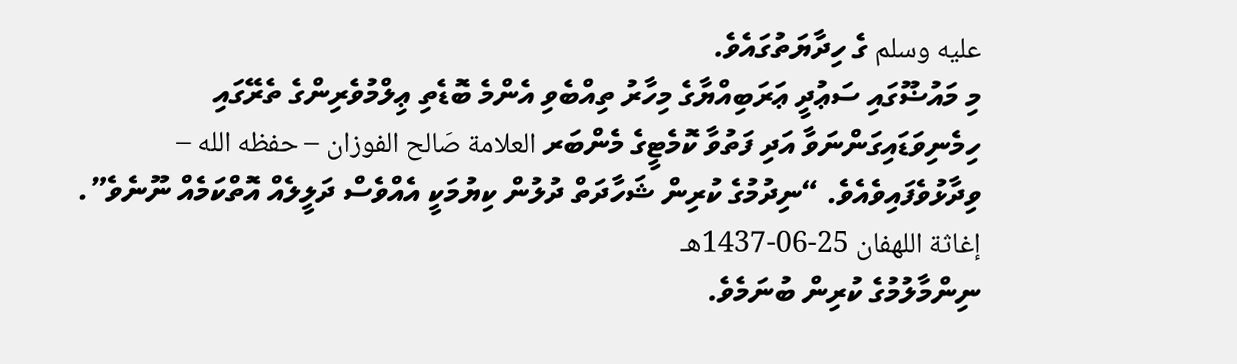عليه وسلم ގެ ހިދާޔަތުގައެވެ.
މި މައުޟޫގައި ސަޢުދީ ޢަރަބިއްޔާގެ މިހާރު ތިއްބެވި އެންމެ ބޮޑެތި ޢިލްމުވެރިންގެ ތެރޭގައި ހިމެނިވަޑައިގަންނަވާ އަދި ފަތުވާ ކޮމެޓީގެ މެންބަރ العلامة صَالح الفوزان – حفظه الله – ވިދާޅުވެފައިވެއެވެ. “ނިދުމުގެ ކުރިން ޝަހާދަތް ދުލުން ކިޔުމަކީ އެއްވެސް ދަލީލެއް އޮތްކަމެއް ނޫނެވެ”. إغاثة اللهفان 25-06-1437هـ
ނިންމާލުމުގެ ކުރިން ބުނަމެވެ.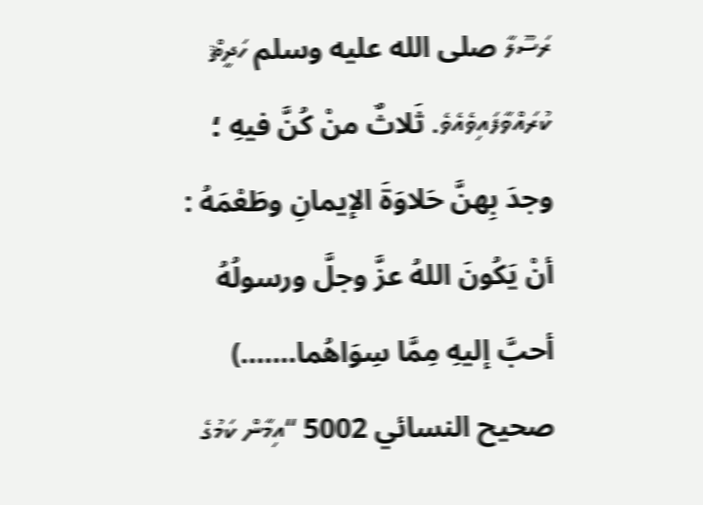ރަސޫލާ صلى الله عليه وسلم ހަދީޘް ކުރައްވާފައިވެއެވެ. ثَلاثٌ منْ كُنَّ فيهِ ؛ وجدَ بِهنَّ حَلاوَةَ الإيمانِ وطَعْمَهُ : أنْ يَكُونَ اللهُ عزَّ وجلَّ ورسولُهُ أحبَّ إليهِ مِمَّا سِوَاهُما…….) صحيح النسائي 5002 “އިމާން ކަމުގެ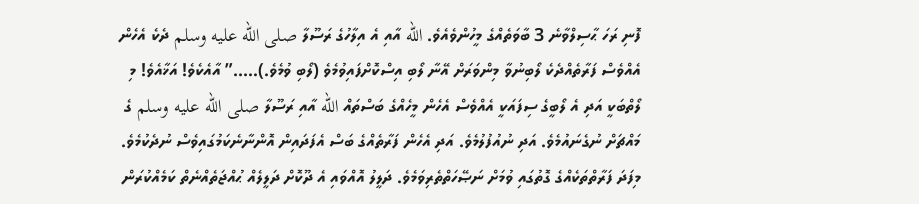ފޮނި ރަހަ ޙާސިލްވާނެ 3 ބާވަތެއްގެ މީހުންވެއެވެ. الله އާއި އެ އިލާހުގެ ރަސޫލާ صلى الله عليه وسلم ދެކެ އެހެން އެއްވެސް ފަރާތެއްދެކެ ލޯބިނުވާ މިންވަރަށް އޭނާ ލޯބި އިސްކޮށްފައިވުމެވެ (ލޯބި ވުމެވެ.)…..” އާއެކެވެ! އަޚާއެވެ! މި ލޯތްބަކީ އަދި އެ ލޯބީގެ ސިފައަކީ އެއްވެސް އެހެން މީހެއްގެ ބަސްތައް الله އާއި ރަސޫލާ صلى الله عليه وسلم ގެ މައްޗަށް ނުގެނައުމެވެ. އަދި ނުއުފުލުމެވެ. އަދި އެހެން ފަރާތެއްގެ ބަސް އެފަދައިން އޮންނާނެކަމުގައިވެސް ނުދެކުމެވެ. މިފަދަ ފަރާތްތަކެއްގެ ގޮތުގައި ވުމަށް ނަޞޭހަތްތެރިވަމެވެ. ދަލީލު އޮއްވައި އެ ދޫކޮށް ދަލީލެއް ޙުއްޖަތެއްނެތް ކަމެއްކުރަން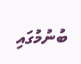ބުނުމުގައި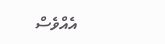އެއްވެސް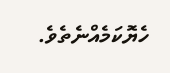ހެޔޮކަމެއްނެތެވެ.